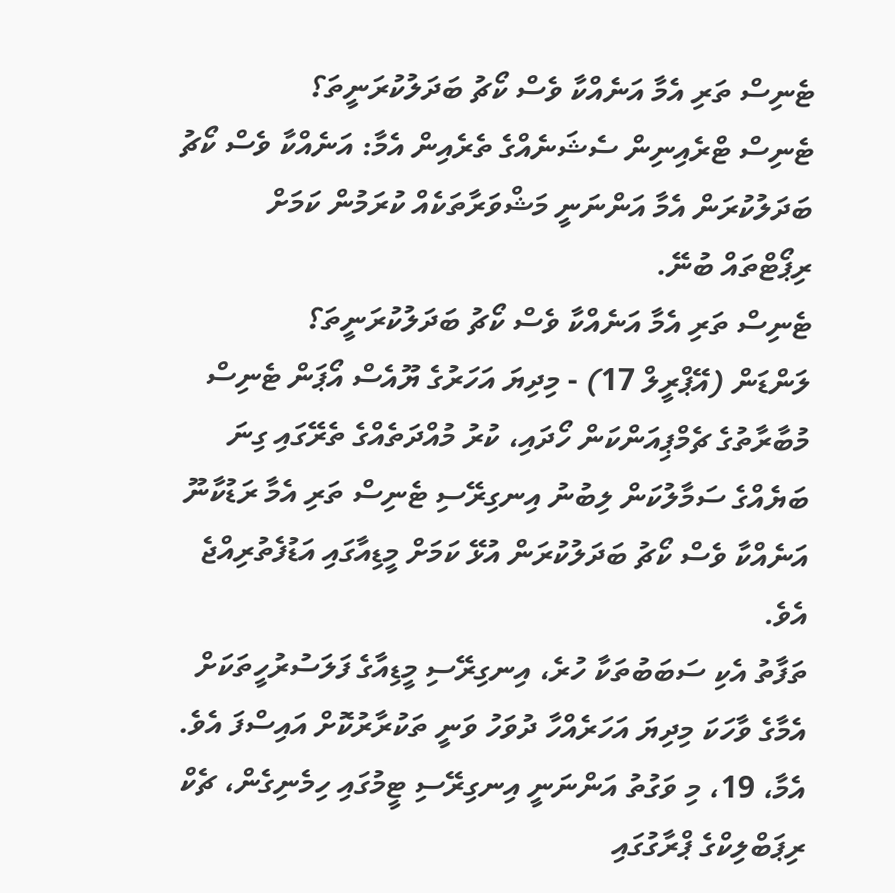ޓެނިސް ތަރި އެމާ އަނެއްކާ ވެސް ކޯޗު ބަދަލުކުރަނީތަ؟
ޓެނިސް ޓްރެއިނިން ސެޝަނެއްގެ ތެރެއިން އެމާ: އަނެއްކާ ވެސް ކޯޗު ބަދަލުކުރަން އެމާ އަންނަނީ މަޝްވަރާތަކެއް ކުރަމުން ކަމަށް ރިޕޯޓްތައް ބުނޭ.
ޓެނިސް ތަރި އެމާ އަނެއްކާ ވެސް ކޯޗު ބަދަލުކުރަނީތަ؟
ލަންޑަން (އޭޕްރީލް 17) - މިދިޔަ އަހަރުގެ ޔޫއެސް އޯޕަން ޓެނިސް މުބާރާތުގެ ޗެމްޕިއަންކަން ހޯދައި، ކުރު މުއްދަތެއްގެ ތެރޭގައި ގިނަ ބަޔެއްގެ ސަމާލުކަން ލިބުނު އިނގިރޭސި ޓެނިސް ތަރި އެމާ ރަޑުކާނޫ އަނެއްކާ ވެސް ކޯޗު ބަދަލުކުރަން އުޅޭ ކަމަށް މީޑިއާގައި އަޑުފެތުރިއްޖެ އެވެ.
ތަފާތު އެކި ސަބަބުތަކާ ހުރެ، އިނގިރޭސި މީޑިއާގެ ފަލަސުރުހީތަކަށް އެމާގެ ވާހަކަ މިދިޔަ އަހަރެއްހާ ދުވަހު ވަނީ ތަކުރާރުކޮށް އައިސްފަ އެވެ.
އެމާ، 19، މި ވަގުތު އަންނަނީ އިނގިރޭސި ޓީމުގައި ހިމެނިގެން، ޗެކް ރިޕަބްލިކްގެ ޕްރާގުގައި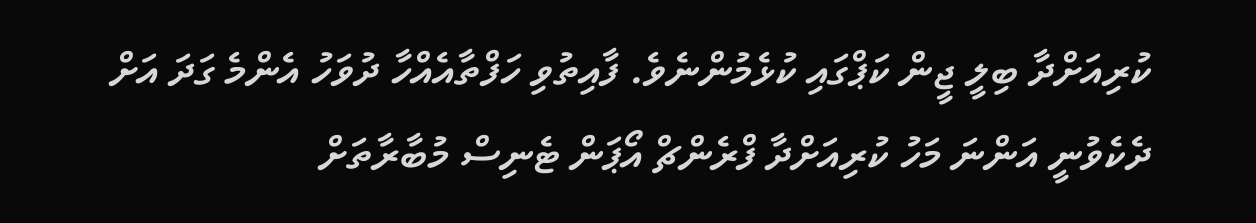ކުރިއަށްދާ ބިލީ ޖީން ކަޕްގައި ކުޅެމުންނެވެ. ފާއިތުވި ހަފްތާއެއްހާ ދުވަހު އެންމެ ގަދަ އަށް ދެކެވުނީ އަންނަ މަހު ކުރިއަށްދާ ފްރެންޗް އޯޕަން ޓެނިސް މުބާރާތަށް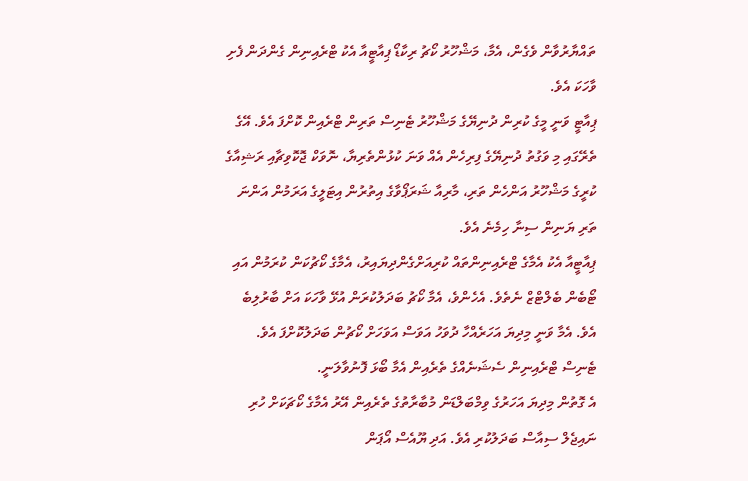ތައްޔާރުވާން ވެގެން، އެމާ، މަޝްހޫރު ކޯޗު ރިކާޑޯ ޕިއާޓީއާ އެކު ޓްރެއިނިން ގެންދަން ފެށި ވާހަކަ އެވެ.
ޕިއާޓީ ވަނީ މީގެ ކުރިން ދުނިޔޭގެ މަޝްހޫރު ޓެނިސް ތަރިން ޓްރެއިން ކޮށްފަ އެވެ. އޭގެ ތެރޭގައި މި ވަގުތު ދުނިޔޭގެ ފިރިހެން އެއް ވަނަ ކުޅުންތެރިޔާ، ނޮވަކް ޖޮކޮވިޗާއި ރަޝިއާގެ ކުރީގެ މަޝްހޫރު އަންހެން ތަރި، މާރިއާ ޝަރަޕޯވާގެ އިތުރުން އިޓަލީގެ އަރަމުން އަންނަ ތަރި ޔަނިން ސިނާ ހިމެނެ އެވެ.
ޕިއާޓީއާ އެކު އެމާގެ ޓްރެއިނިންތައް ކުރިއަށްގެންދިޔައިރު، އެމާގެ ކޯޗުކަން ކުރަމުން އައި ޓޯބެން ބެލްޓްޒް ނެތެވެ. އެހެންވެ، އެމާ ކޯޗު ބަދަލުކުރަން އުޅޭ ވާހަކަ އަށް ބާރުލިބެ އެވެ. އެމާ ވަނީ މިދިޔަ އަހަރެއްހާ ދުވަހު އަވަސް އަވަހަށް ކޯޗުން ބަދަލުކޮށްފަ އެވެ.
ޓެނިސް ޓްރެއިނިން ސެޝަނެއްގެ ތެރެއިން އެމާ ބޯޅަ ފޮނުވާލަނީ.
އެ ގޮތުން މިދިޔަ އަހަރުގެ ވިމްބަލްޑަން މުބާރާތުގެ ތެރެއިން އޭރު އެމާގެ ކޯޗަކަށް ހުރި ނައިޖެލް ސިއާސް ބަދަލުކުރި އެވެ. އަދި ޔޫއެސް އޯޕަން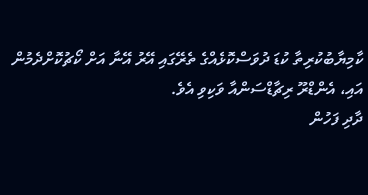ކާމިޔާބުކުރިތާ ކުޑަ ދުވަސްކޮޅެއްގެ ތެރޭގައި އޭރު އޭނާ އަށް ކޯޗުކޮށްދެމުން އައި، އެންޑްރޫ ރިޗާޑްސަންއާ ވަކިވި އެވެ.
ދާދި ފަހުން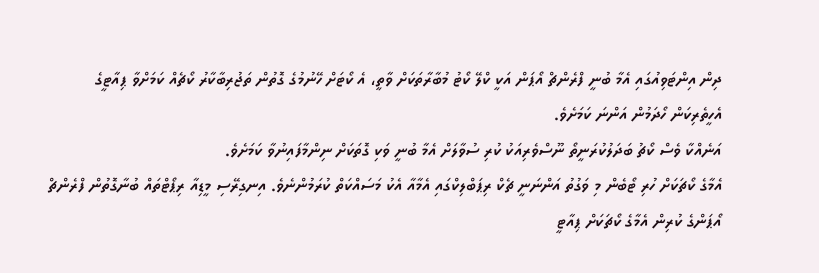ދިން އިންޓަވިއުގައި އެމާ ބުނީ ފްރެންޗް އޯޕަން އަކީ ކްލޭ ކޯޓު މުބާރާތަކަށް ވާތީ، އެ ކޯޓަށް ހޭނުމުގެ ގޮތުން ތަޖުރިބާކާރު ކޯޗެއް ކަމަށްވާ ޕިއާޓީގެ އެހީތެރިކަން ހޯދަމުން އަންނަ ކަމަށެވެ.
އަނެއްކާ ވެސް ކޯޗު ބަދަލުކުރަނީތޯ ނޫސްވެރިއަކު ކުރި ސުވާލަށް އެމާ ބުނީ ވަކި ގޮތަކަށް ނިންމާފައިނުވާ ކަމަށެވެ.
އެމާގެ ކޯޗަކަށް ހުރި ޓޯބެން މި ވަގުތު އަންނަނީ ޗެކް ރިޕަބްލިކްގައި އެމާއާ އެކު މަސައްކަތް ކުރަމުންނެވެ. އިނގިރޭސި މީޑިއާ ރިޕޯޓްތައް ބުނާގޮތުން ފްރެންޗް އޯޕަންގެ ކުރިން އެމާގެ ކޯޗަކަށް ޕިއާޓީ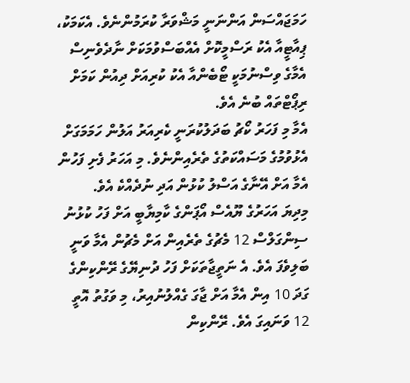ހަމަޖައްސަން އަންނަނީ މަޝްވަރާ ކުރަމުންނެވެ. އެކަމަކު، ޕިއާޓީއާ އެކު ރަސްމީކޮށް އެއްބަސްވުމަކަށް ނާދެވެނިސް އެމާގެ ވިސްނުމަކީ ޓޯބެންއާ އެކު ކުރިއަށް ދިއުން ކަމަށް ރިޕޯޓްތައް ބުނެ އެވެ.
އެމާ މި ފަހަރު ކޯޗު ބަދަލުކުރަނީ ކެރިއަރު އަލުން ހަމަމަގަށް އެޅުވުމުގެ މަސައްކަތުގެ ތެރެއިންނެވެ. މި އަހަރު ފެށި ފަހުން އެމާ އަށް އޭނާގެ އަސްލު ކުޅުން އަދި ނުދެއްކެ އެވެ.
މިދިޔަ އަހަރުގެ ޔޫއެސް އޯޕަންގެ ކާމިޔާބީ އަށް ފަހު ކުޅުނު ސިންގަލްސް 12 މެޗުގެ ތެރެއިން އަށް މެޗުން އެމާ ވަނީ ބަލިވެފަ އެވެ. އެ ނަތީޖާތަކަށް ފަހު ދުނިޔޭގެ ރޭންކިންގެ ގަދަ 10 އިން އެމާ އަށް ޖާގަ ގެއްލުނުއިރު، މި ވަގުތު އޮތީ 12 ވަނައިގަ އެވެ. ރޭންކިން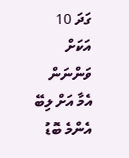ގަދަ 10 އަކަށް ވަންނަން އެމާ އަށް ލިބޭ އެންމެ ބޮޑު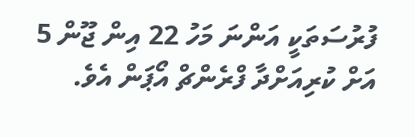ފުރުސަތަކީ އަންނަ މަހު 22 އިން ޖޫން 5 އަށް ކުރިއަށްދާ ފްރެންޗް އޯޕަން އެވެ.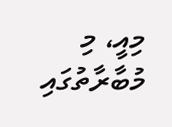މިއީ، މި މުބާރާތުގައި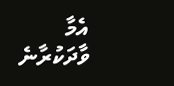އެމާ ވާދަކުރާނެ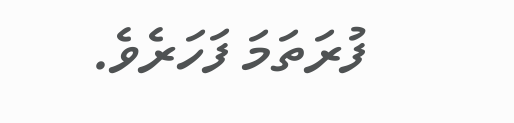ފުރަތަމަ ފަހަރެވެ.